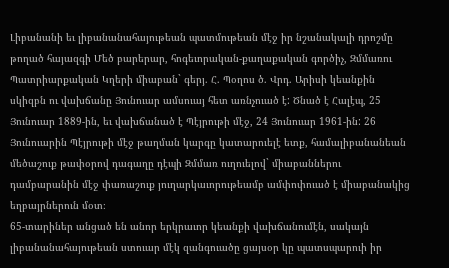Լիբանանի եւ լիբանանահայութեան պատմութեան մէջ իր նշանակալի դրոշմը թողած հայազգի Մեծ բարերար, հոգեւորական-քաղաքական գործիչ, Զմմառու Պատրիարքական Կղերի միաբան` գերյ. Հ. Պօղոս ծ. Վրդ. Արիսի կեանքին սկիզբն ու վախճանը Յունուար ամսուայ հետ առնչուած է: Ծնած է Հալէպ, 25 Յունուար 1889-ին, եւ վախճանած է Պէյրութի մէջ, 24 Յունուար 1961-ին: 26 Յունուարին Պէյրութի մէջ թաղման կարգը կատարուելէ ետք, համալիբանանեան մեծաշուք թափօրով դագաղը դէպի Զմմառ ուղուելով` միաբաններու դամբարանին մէջ փառաշուք յուղարկաւորութեամբ ամփոփուած է միաբանակից եղբայրներուն մօտ։
65-տարիներ անցած են անոր երկրաւոր կեանքի վախճանումէն, սակայն լիբանանահայութեան ստուար մէկ զանգուածը ցայսօր կը պատսպարուի իր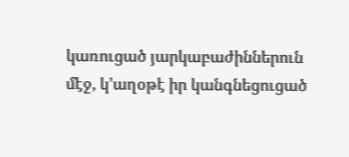կառուցած յարկաբաժիններուն մէջ, կ’աղօթէ իր կանգնեցուցած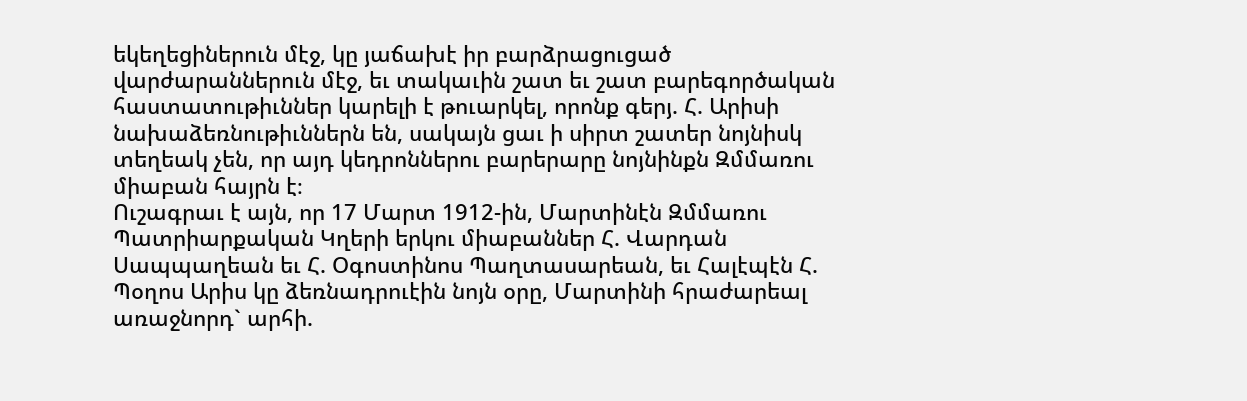եկեղեցիներուն մէջ, կը յաճախէ իր բարձրացուցած վարժարաններուն մէջ, եւ տակաւին շատ եւ շատ բարեգործական հաստատութիւններ կարելի է թուարկել, որոնք գերյ. Հ. Արիսի նախաձեռնութիւններն են, սակայն ցաւ ի սիրտ շատեր նոյնիսկ տեղեակ չեն, որ այդ կեդրոններու բարերարը նոյնինքն Զմմառու միաբան հայրն է։
Ուշագրաւ է այն, որ 17 Մարտ 1912-ին, Մարտինէն Զմմառու Պատրիարքական Կղերի երկու միաբաններ Հ. Վարդան Սապպաղեան եւ Հ. Օգոստինոս Պաղտասարեան, եւ Հալէպէն Հ. Պօղոս Արիս կը ձեռնադրուէին նոյն օրը, Մարտինի հրաժարեալ առաջնորդ` արհի.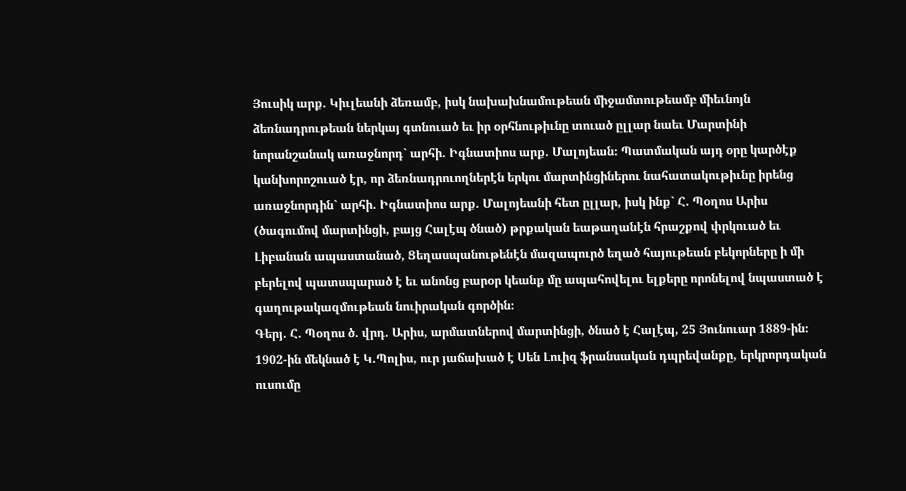Յուսիկ արք. Կիւլեանի ձեռամբ, իսկ նախախնամութեան միջամտութեամբ միեւնոյն ձեռնադրութեան ներկայ գտնուած եւ իր օրհնութիւնը տուած ըլլար նաեւ Մարտինի նորանշանակ առաջնորդ` արհի. Իգնատիոս արք. Մալոյեան։ Պատմական այդ օրը կարծէք կանխորոշուած էր, որ ձեռնադրուողներէն երկու մարտինցիներու նահատակութիւնը իրենց առաջնորդին` արհի. Իգնատիոս արք. Մալոյեանի հետ ըլլար, իսկ ինք` Հ. Պօղոս Արիս (ծագումով մարտինցի, բայց Հալէպ ծնած) թրքական եաթաղանէն հրաշքով փրկուած եւ Լիբանան ապաստանած, Ցեղասպանութենէն մազապուրծ եղած հայութեան բեկորները ի մի բերելով պատսպարած է եւ անոնց բարօր կեանք մը ապահովելու ելքերը որոնելով նպաստած է գաղութակազմութեան նուիրական գործին։
Գերյ. Հ. Պօղոս ծ. վրդ. Արիս, արմատներով մարտինցի, ծնած է Հալէպ, 25 Յունուար 1889-ին։
1902-ին մեկնած է Կ.Պոլիս, ուր յաճախած է Սեն Լուիզ ֆրանսական դպրեվանքը, երկրորդական ուսումը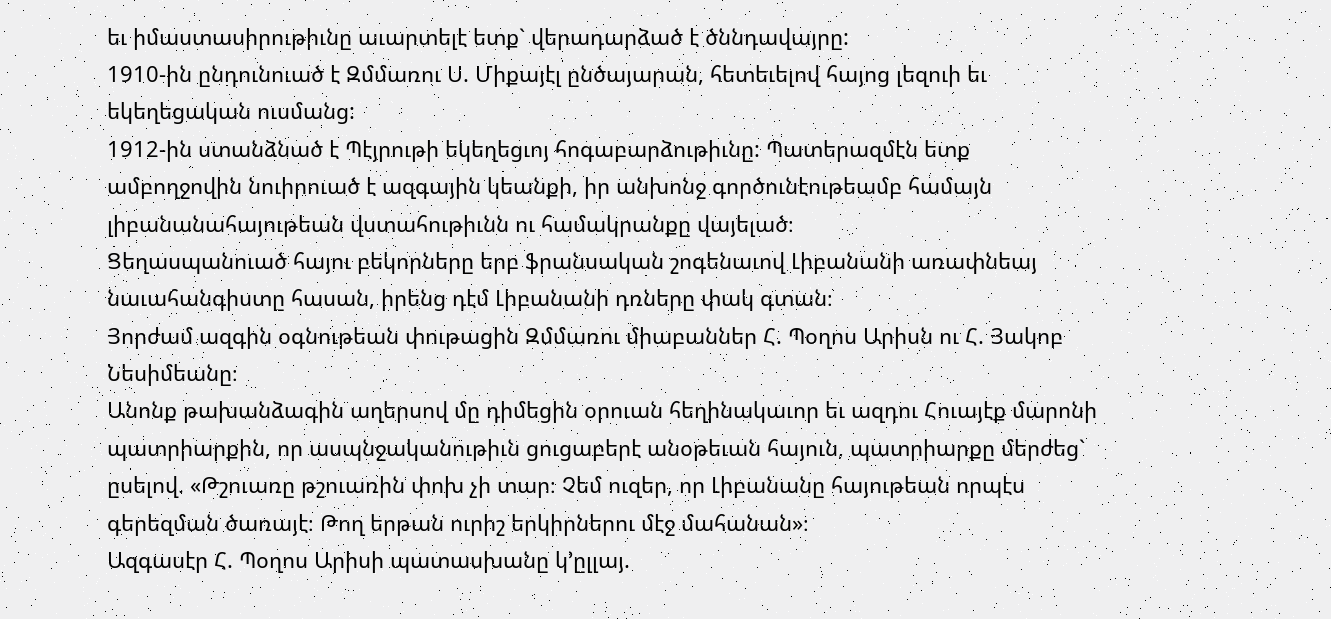եւ իմաստասիրութիւնը աւարտելէ ետք` վերադարձած է ծննդավայրը:
1910-ին ընդունուած է Զմմառու Ս. Միքայէլ ընծայարան, հետեւելով հայոց լեզուի եւ եկեղեցական ուսմանց:
1912-ին ստանձնած է Պէյրութի եկեղեցւոյ հոգաբարձութիւնը: Պատերազմէն ետք ամբողջովին նուիրուած է ազգային կեանքի, իր անխոնջ գործունէութեամբ համայն լիբանանահայութեան վստահութիւնն ու համակրանքը վայելած։
Ցեղասպանուած հայու բեկորները երբ ֆրանսական շոգենաւով Լիբանանի առափնեայ նաւահանգիստը հասան, իրենց դէմ Լիբանանի դռները փակ գտան։
Յորժամ ազգին օգնութեան փութացին Զմմառու միաբաններ Հ. Պօղոս Արիսն ու Հ. Յակոբ Նեսիմեանը։
Անոնք թախանձագին աղերսով մը դիմեցին օրուան հեղինակաւոր եւ ազդու Հուայէք մարոնի պատրիարքին, որ ասպնջականութիւն ցուցաբերէ անօթեւան հայուն, պատրիարքը մերժեց` ըսելով. «Թշուառը թշուառին փոխ չի տար։ Չեմ ուզեր, որ Լիբանանը հայութեան որպէս գերեզման ծառայէ։ Թող երթան ուրիշ երկիրներու մէջ մահանան»։
Ազգասէր Հ. Պօղոս Արիսի պատասխանը կ’ըլլայ.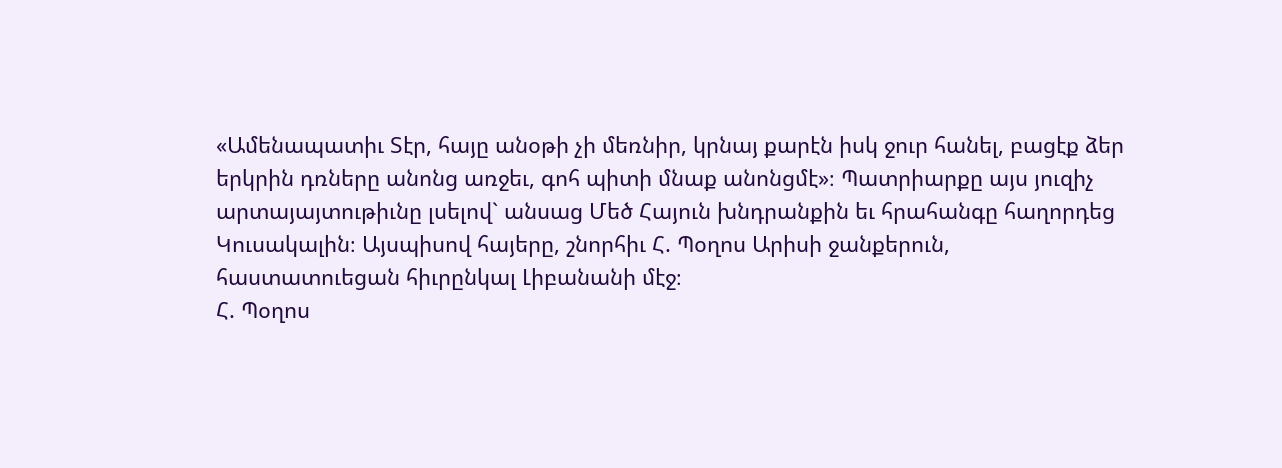«Ամենապատիւ Տէր, հայը անօթի չի մեռնիր, կրնայ քարէն իսկ ջուր հանել, բացէք ձեր երկրին դռները անոնց առջեւ, գոհ պիտի մնաք անոնցմէ»։ Պատրիարքը այս յուզիչ արտայայտութիւնը լսելով` անսաց Մեծ Հայուն խնդրանքին եւ հրահանգը հաղորդեց Կուսակալին։ Այսպիսով հայերը, շնորհիւ Հ. Պօղոս Արիսի ջանքերուն, հաստատուեցան հիւրընկալ Լիբանանի մէջ։
Հ. Պօղոս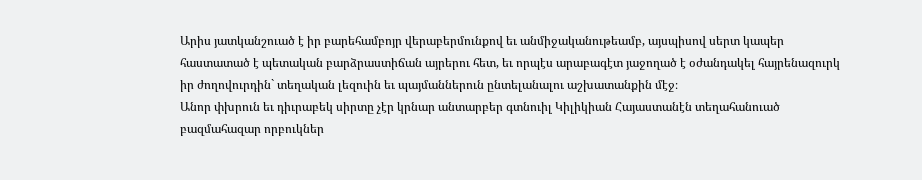Արիս յատկանշուած է իր բարեհամբոյր վերաբերմունքով եւ անմիջականութեամբ, այսպիսով սերտ կապեր հաստատած է պետական բարձրաստիճան այրերու հետ, եւ որպէս արաբագէտ յաջողած է օժանդակել հայրենազուրկ իր ժողովուրդին` տեղական լեզուին եւ պայմաններուն ընտելանալու աշխատանքին մէջ։
Անոր փխրուն եւ դիւրաբեկ սիրտը չէր կրնար անտարբեր գտնուիլ Կիլիկիան Հայաստանէն տեղահանուած բազմահազար որբուկներ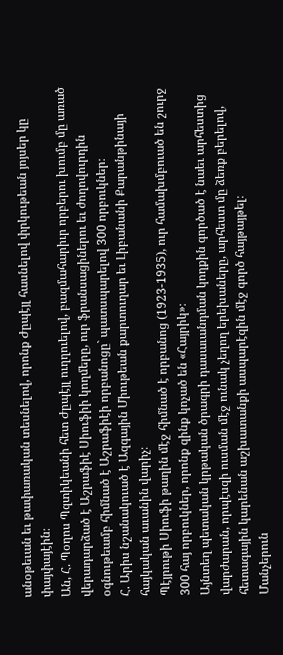անօթեւան եւ թափառական տեսնելով, որոնք Ժըպէյլ հասնելով փրկութեան յոյսեր կը փայփայէին։
Ան, Հ. Պօղոս Պզտիկեանի հետ Ժըպէյլ ուղղուելով, բազմահարիւր որբերու խումբ մը առած վերադարձած է Աշրաֆիէ Սիուֆիի կողմերը, ուր ֆրանսացիներու եւ ժողովուրդին օգնութեամբ հիմնած է Աշրաֆիէի որբանոցը` պատսպարելով 300 որբուկներ։
Հ. Արիս նշանակուած է Ազգային Միութեան քարտուղար եւ Լիբանանի Քարանթինայի հայկական աւանին վարիչ։
Պէյրութի Սիուֆի թաղին մէջ հիմնած է որբանոց (1923-1935), ուր համախմբուած են շուրջ 300 հայ որբուկներ, որոնք զինք կոչած են «Հայրիկ»։
Այնտեղ պետական կրթական ծրագրի դասաւանդման կողքին գործած է նաեւ արհեստից վարժարան, որպէսզի ուսման մէջ ունակ չեղող երեխաները, արհեստ մը ձեռք բերելով, հետագային կարենան աշխատանքի ասպարէզին մէջ գործ հայթայթել։
Մանչերուն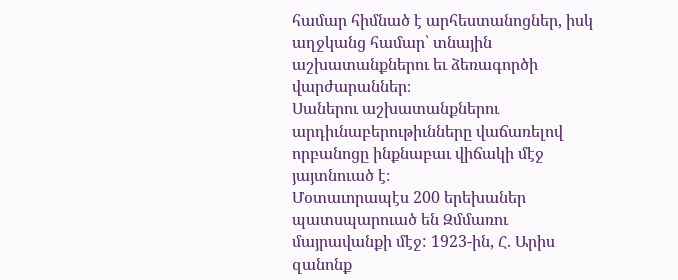համար հիմնած է արհեստանոցներ, իսկ աղջկանց համար՝ տնային աշխատանքներու եւ ձեռագործի վարժարաններ։
Սաներու աշխատանքներու արդիւնաբերութիւնները վաճառելով որբանոցը ինքնաբաւ վիճակի մէջ յայտնուած է։
Մօտաւորապէս 200 երեխաներ պատսպարուած են Զմմառու մայրավանքի մէջ: 1923-ին, Հ. Արիս զանոնք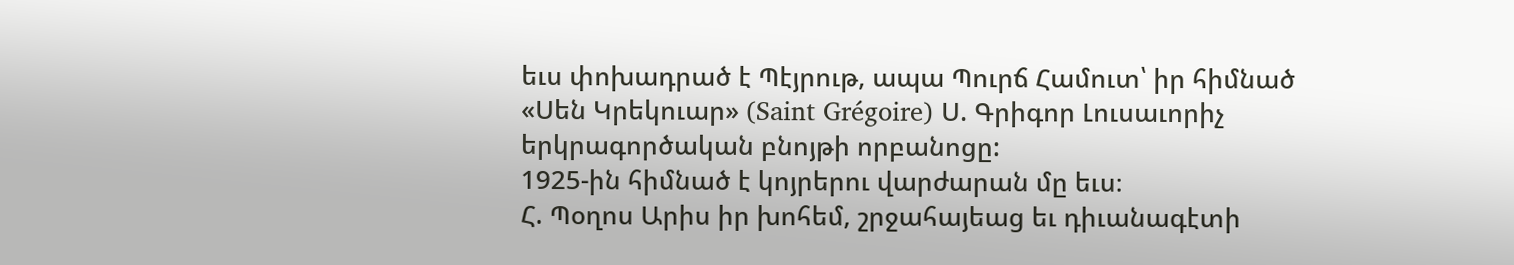եւս փոխադրած է Պէյրութ, ապա Պուրճ Համուտ՝ իր հիմնած «Սեն Կրեկուար» (Saint Grégoire) Ս. Գրիգոր Լուսաւորիչ երկրագործական բնոյթի որբանոցը:
1925-ին հիմնած է կոյրերու վարժարան մը եւս։
Հ. Պօղոս Արիս իր խոհեմ, շրջահայեաց եւ դիւանագէտի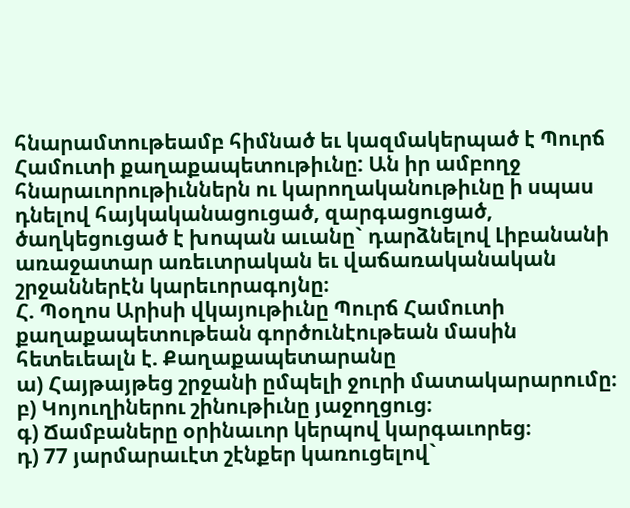հնարամտութեամբ հիմնած եւ կազմակերպած է Պուրճ Համուտի քաղաքապետութիւնը: Ան իր ամբողջ հնարաւորութիւններն ու կարողականութիւնը ի սպաս դնելով հայկականացուցած, զարգացուցած, ծաղկեցուցած է խոպան աւանը` դարձնելով Լիբանանի առաջատար առեւտրական եւ վաճառականական շրջաններէն կարեւորագոյնը։
Հ. Պօղոս Արիսի վկայութիւնը Պուրճ Համուտի քաղաքապետութեան գործունէութեան մասին հետեւեալն է. Քաղաքապետարանը
ա) Հայթայթեց շրջանի ըմպելի ջուրի մատակարարումը։
բ) Կոյուղիներու շինութիւնը յաջողցուց։
գ) Ճամբաները օրինաւոր կերպով կարգաւորեց։
դ) 77 յարմարաւէտ շէնքեր կառուցելով`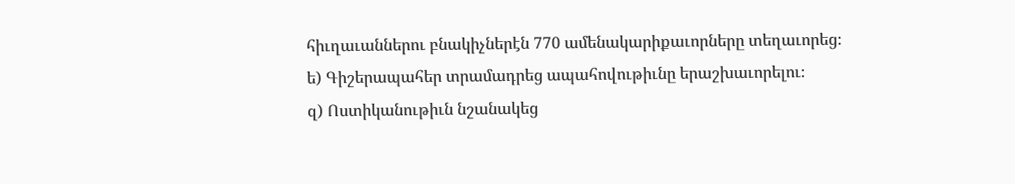հիւղաւաններու բնակիչներէն 770 ամենակարիքաւորները տեղաւորեց։
ե) Գիշերապահեր տրամադրեց ապահովութիւնը երաշխաւորելու։
զ) Ոստիկանութիւն նշանակեց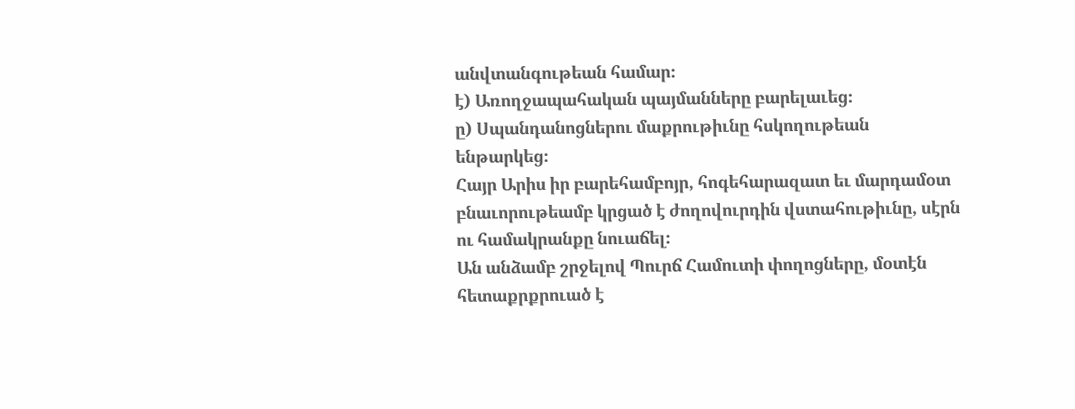անվտանգութեան համար։
է) Առողջապահական պայմանները բարելաւեց։
ը) Սպանդանոցներու մաքրութիւնը հսկողութեան ենթարկեց։
Հայր Արիս իր բարեհամբոյր, հոգեհարազատ եւ մարդամօտ բնաւորութեամբ կրցած է ժողովուրդին վստահութիւնը, սէրն ու համակրանքը նուաճել։
Ան անձամբ շրջելով Պուրճ Համուտի փողոցները, մօտէն հետաքրքրուած է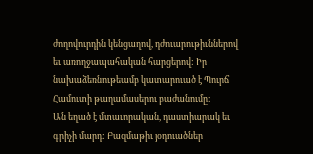ժողովուրդին կենցաղով, դժուարութիւններով եւ առողջապահական հարցերով: Իր նախաձեռնութեամբ կատարուած է Պուրճ Համուտի թաղամասերու բաժանումը։
Ան եղած է մտաւորական, դաստիարակ եւ գրիչի մարդ: Բազմաթիւ յօդուածներ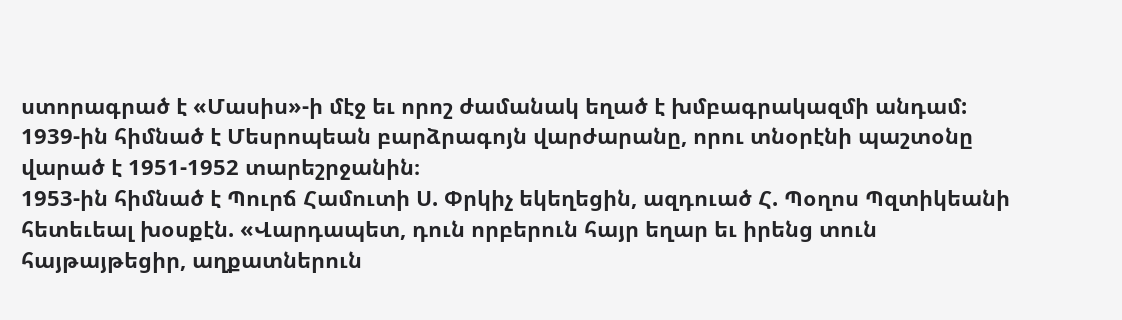ստորագրած է «Մասիս»-ի մէջ եւ որոշ ժամանակ եղած է խմբագրակազմի անդամ:
1939-ին հիմնած է Մեսրոպեան բարձրագոյն վարժարանը, որու տնօրէնի պաշտօնը վարած է 1951-1952 տարեշրջանին։
1953-ին հիմնած է Պուրճ Համուտի Ս. Փրկիչ եկեղեցին, ազդուած Հ. Պօղոս Պզտիկեանի հետեւեալ խօսքէն. «Վարդապետ, դուն որբերուն հայր եղար եւ իրենց տուն հայթայթեցիր, աղքատներուն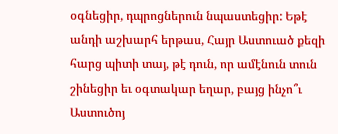օգնեցիր, դպրոցներուն նպաստեցիր: Եթէ անդի աշխարհ երթաս, Հայր Աստուած քեզի հարց պիտի տայ, թէ դուն, որ ամէնուն տուն շինեցիր եւ օգտակար եղար, բայց ինչո՞ւ Աստուծոյ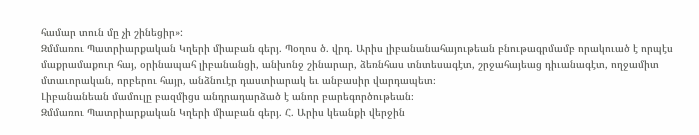համար տուն մը չի շինեցիր»:
Զմմառու Պատրիարքական Կղերի միաբան գերյ. Պօղոս ծ. վրդ. Արիս լիբանանահայութեան բնութագրմամբ որակուած է որպէս մաքրամաքուր հայ, օրինապահ լիբանանցի, անխոնջ շինարար, ձեռնհաս տնտեսագէտ, շրջահայեաց դիւանագէտ, ողջամիտ մտաւորական, որբերու հայր, անձնուէր դաստիարակ եւ անբասիր վարդապետ։
Լիբանանեան մամուլը բազմիցս անդրադարձած է անոր բարեգործութեան։
Զմմառու Պատրիարքական Կղերի միաբան գերյ. Հ. Արիս կեանքի վերջին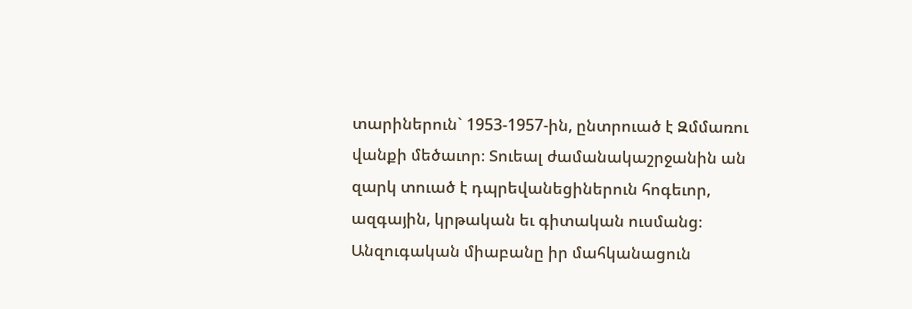տարիներուն` 1953-1957-ին, ընտրուած է Զմմառու վանքի մեծաւոր։ Տուեալ ժամանակաշրջանին ան զարկ տուած է դպրեվանեցիներուն հոգեւոր, ազգային, կրթական եւ գիտական ուսմանց։
Անզուգական միաբանը իր մահկանացուն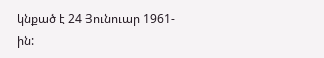կնքած է 24 Յունուար 1961-ին: